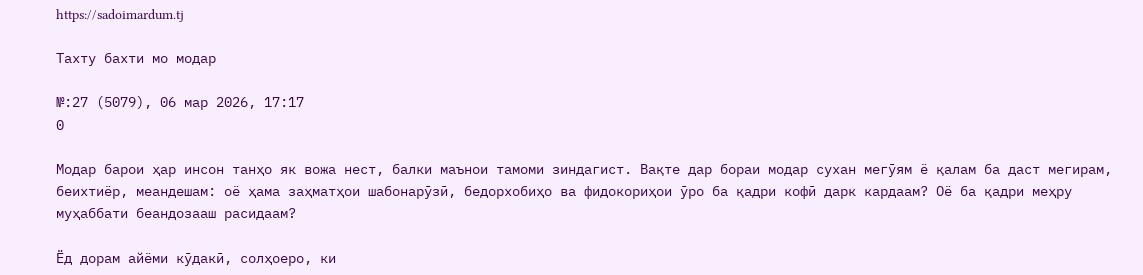https://sadoimardum.tj

Тахту бахти мо модар

№:27 (5079), 06 мар 2026, 17:17
0

Модар барои ҳар инсон танҳо як вожа нест, балки маънои тамоми зиндагист. Вақте дар бораи модар сухан мегӯям ё қалам ба даст мегирам, беихтиёр, меандешам: оё ҳама заҳматҳои шабонарӯзӣ, бедорхобиҳо ва фидокориҳои ӯро ба қадри кофӣ дарк кардаам? Оё ба қадри меҳру муҳаббати беандозааш расидаам?

Ёд дорам айёми кӯдакӣ, солҳоеро, ки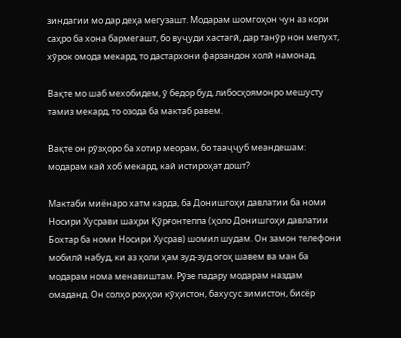зиндагии мо дар деҳа мегузашт. Модарам шомгоҳон чун аз кори саҳро ба хона бармегашт, бо вуҷуди хастагӣ, дар танӯр нон мепухт, хӯрок омода мекард, то дастархони фарзандон холӣ намонад.

Вақте мо шаб мехобидем, ӯ бедор буд, либосҳоямонро мешусту тамиз мекард, то озода ба мактаб равем.

Вақте он рӯзҳоро ба хотир меорам, бо тааҷҷуб меандешам: модарам кай хоб мекард, кай истироҳат дошт?

Мактаби миёнаро хатм карда, ба Донишгоҳи давлатии ба номи Носири Хусрави шаҳри Қӯрғонтеппа (ҳоло Донишгоҳи давлатии Бохтар ба номи Носири Хусрав) шомил шудам. Он замон телефони мобилӣ набуд, ки аз ҳоли ҳам зуд-зуд огоҳ шавем ва ман ба модарам нома менавиштам. Рӯзе падару модарам наздам омаданд. Он солҳо роҳҳои кӯҳистон, бахусус зимистон, бисёр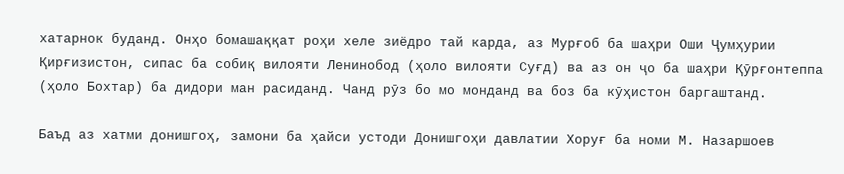хатарнок буданд. Онҳо бомашаққат роҳи хеле зиёдро тай карда, аз Мурғоб ба шаҳри Оши Ҷумҳурии Қирғизистон, сипас ба собиқ вилояти Ленинобод (ҳоло вилояти Суғд) ва аз он ҷо ба шаҳри Қӯрғонтеппа (ҳоло Бохтар) ба дидори ман расиданд. Чанд рӯз бо мо монданд ва боз ба кӯҳистон баргаштанд.

Баъд аз хатми донишгоҳ, замони ба ҳайси устоди Донишгоҳи давлатии Хоруғ ба номи М. Назаршоев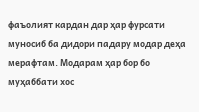фаъолият кардан дар ҳар фурсати муносиб ба дидори падару модар деҳа мерафтам. Модарам ҳар бор бо муҳаббати хос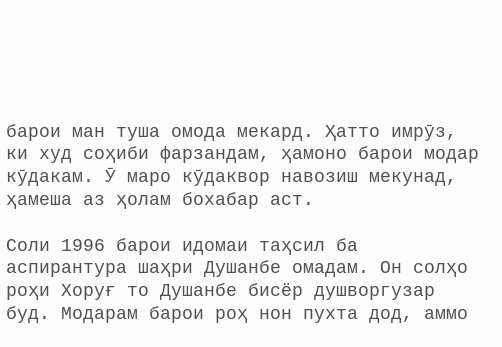барои ман туша омода мекард. Ҳатто имрӯз, ки худ соҳиби фарзандам, ҳамоно барои модар кӯдакам. Ӯ маро кӯдаквор навозиш мекунад, ҳамеша аз ҳолам бохабар аст.

Соли 1996 барои идомаи таҳсил ба аспирантура шаҳри Душанбе омадам. Он солҳо роҳи Хоруғ то Душанбе бисёр душворгузар буд. Модарам барои роҳ нон пухта дод, аммо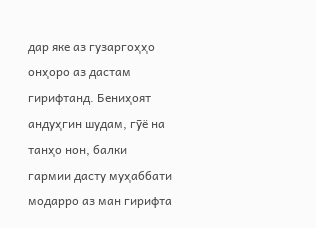дар яке аз гузаргоҳҳо онҳоро аз дастам гирифтанд. Бениҳоят андуҳгин шудам, гӯё на танҳо нон, балки гармии дасту муҳаббати модарро аз ман гирифта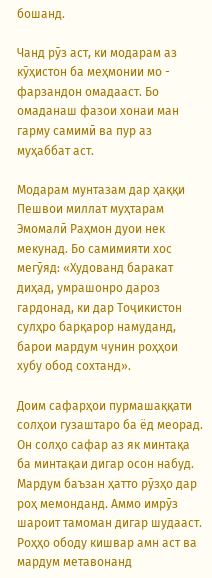бошанд.

Чанд рӯз аст, ки модарам аз кӯҳистон ба меҳмонии мо - фарзандон омадааст. Бо омаданаш фазои хонаи ман гарму самимӣ ва пур аз муҳаббат аст.

Модарам мунтазам дар ҳаққи Пешвои миллат муҳтарам Эмомалӣ Раҳмон дуои нек мекунад. Бо самимияти хос мегӯяд: «Худованд баракат диҳад, умрашонро дароз гардонад, ки дар Тоҷикистон сулҳро барқарор намуданд, барои мардум чунин роҳҳои хубу обод сохтанд».

Доим сафарҳои пурмашаққати солҳои гузаштаро ба ёд меорад. Он солҳо сафар аз як минтақа ба минтақаи дигар осон набуд. Мардум баъзан ҳатто рӯзҳо дар роҳ мемонданд. Аммо имрӯз шароит тамоман дигар шудааст. Роҳҳо ободу кишвар амн аст ва мардум метавонанд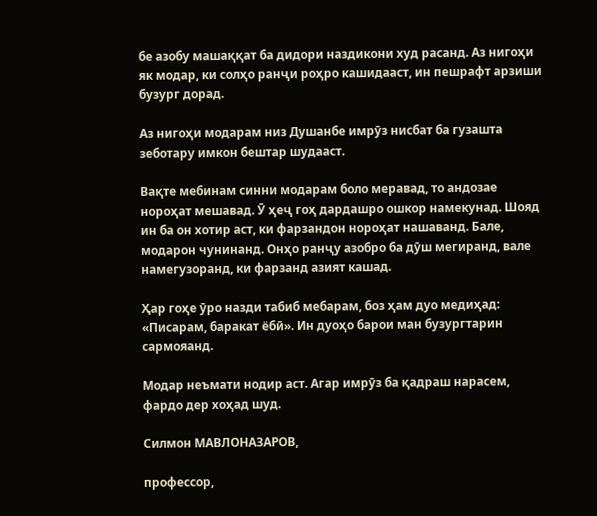бе азобу машаққат ба дидори наздикони худ расанд. Аз нигоҳи як модар, ки солҳо ранҷи роҳро кашидааст, ин пешрафт арзиши бузург дорад.

Аз нигоҳи модарам низ Душанбе имрӯз нисбат ба гузашта зеботару имкон бештар шудааст.

Вақте мебинам синни модарам боло меравад, то андозае нороҳат мешавад. Ӯ ҳеҷ гоҳ дардашро ошкор намекунад. Шояд ин ба он хотир аст, ки фарзандон нороҳат нашаванд. Бале, модарон чунинанд. Онҳо ранҷу азобро ба дӯш мегиранд, вале намегузоранд, ки фарзанд азият кашад.

Ҳар гоҳе ӯро назди табиб мебарам, боз ҳам дуо медиҳад: «Писарам, баракат ёбӣ». Ин дуоҳо барои ман бузургтарин сармояанд.

Модар неъмати нодир аст. Агар имрӯз ба қадраш нарасем, фардо дер хоҳад шуд.

Силмон МАВЛОНАЗАРОВ,

профессор,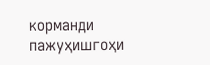корманди пажуҳишгоҳи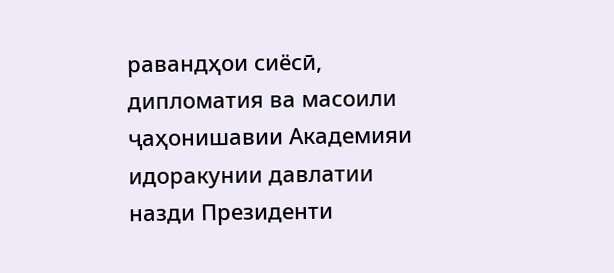равандҳои сиёсӣ, дипломатия ва масоили ҷаҳонишавии Академияи идоракунии давлатии назди Президенти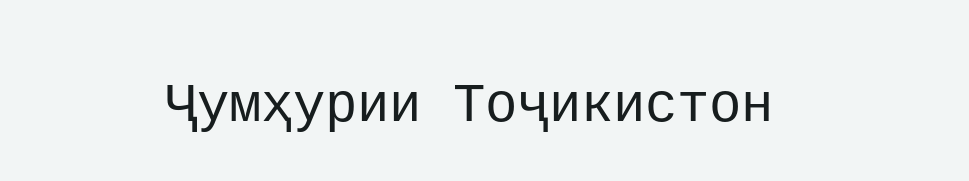Ҷумҳурии Тоҷикистон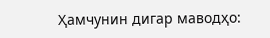Ҳамчунин дигар маводҳо: